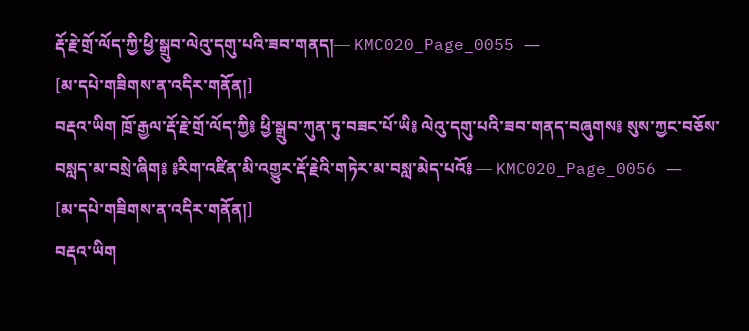རྡོ་རྗེ་གྲོ་ལོད་ཀྱི་ཕྱི་སྒྲུབ་ལེའུ་དགུ་པའི་ཟབ་གནད།― KMC020_Page_0055 ―
[མ་དཔེ་གཟིགས་ན་འདིར་གནོན།]
བརྡའ་ཡིག ཁྲོ་རྒྱལ་རྡོ་རྗེ་གྲོ་ལོད་ཀྱི༔ ཕྱི་སྒྲུབ་ཀུན་ཏུ་བཟང་པོ་ཡི༔ ལེའུ་དགུ་པའི་ཟབ་གནད་བཞུགས༔ སུས་ཀྱང་བཅོས་བསླད་མ་བསྲེ་ཞིག༔ ༔རིག་འཛིན་མི་འགྱུར་རྡོ་རྗེའི་གཏེར་མ་བསླ་མེད་པའོ༔ ― KMC020_Page_0056 ―
[མ་དཔེ་གཟིགས་ན་འདིར་གནོན།]
བརྡའ་ཡིག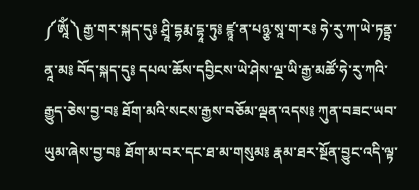༼ཨཱོཾ༽ རྒྱ་གར་སྐད་དུ༔ ཤྲཱི་དྷརྨ་དྷཱ་ཏུ༔ ཛྙཱ་ན་པཉྩ་སཱ་ག་ར༔ ཧེ་རུ་ཀ་ཡེ་ཏནྟྲ་ནཱ་མ༔ བོད་སྐད་དུ༔ དཔལ་ཆོས་དབྱིངས་ཡེ་ཤེས་ལྔ་ཡི་རྒྱ་མཚོ་ཧེ་རུ་ཀའི་རྒྱུད་ཅེས་བྱ་བ༔ ཐོག་མའི་སངས་རྒྱས་བཅོམ་ལྡན་འདས༔ ཀུན་བཟང་ཡབ་ཡུམ་ཞེས་བྱ་བ༔ ཐོག་མ་བར་དང་ཐ་མ་གསུམ༔ རྣམ་ཐར་སྔོན་བྱུང་འདི་ལྟ་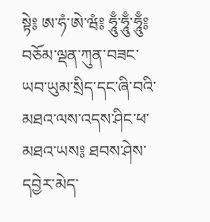སྟེ༔ ཨ་ཧཾ་ཨེ་ཝཾ༔ ཧཱུྃ་ཧཱུྃ་ཧཱུྃ༔ བཅོམ་ལྡན་ཀུན་བཟང་ཡབ་ཡུམ་སྲིད་དང་ཞི་བའི་མཐའ་ལས་འདས་ཤིང་ཕ་མཐའ་ཡས༔ ཐབས་ཤེས་དབྱེར་མེད་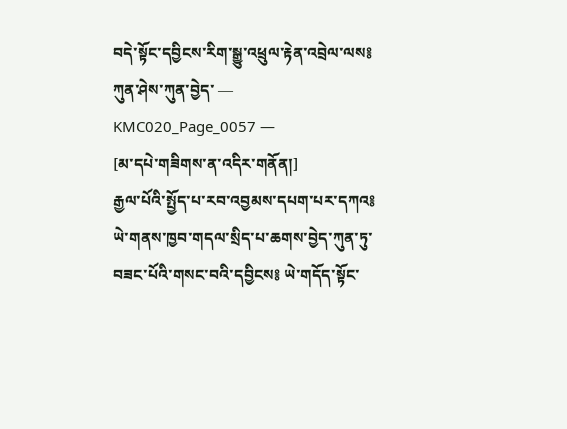བདེ་སྟོང་དབྱིངས་རིག་སྒྱུ་འཕྲུལ་རྟེན་འབྲེལ་ལས༔ ཀུན་ཤེས་ཀུན་བྱེད་ ― KMC020_Page_0057 ―
[མ་དཔེ་གཟིགས་ན་འདིར་གནོན།]
རྒྱལ་པོའི་སྤྱོད་པ་རབ་འབྱམས་དཔག་པར་དཀའ༔ ཡེ་གནས་ཁྱབ་གདལ་སྲིད་པ་ཆགས་བྱེད་ཀུན་ཏུ་བཟང་པོའི་གསང་བའི་དབྱིངས༔ ཡེ་གདོད་སྟོང་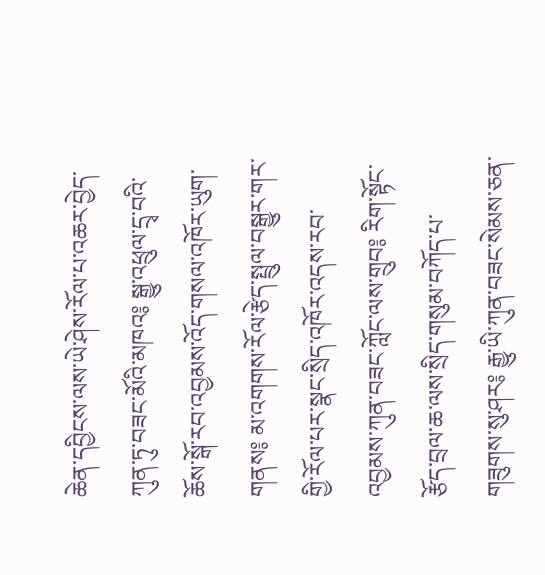ཆེན་དབྱིངས་ལས་ཡེ་ཤེས་རོལ་པ་འཆར་བྱེད་ཀུན་ཏུ་བཟང་མོའི་མཁའ༔ སྒྱུ་འཕྲུལ་དྲྭ་བའི་ཆོས་སྒོ་རབ་འབྱམས་འོད་གསལ་འཁོར་ཡུག་གནས༔ མ་འགགས་རོལ་རྩེད་སྤྲུལ་བསྒྱུར་གར་གྱི་རོལ་པར་སྣང་སྲིད་འཁོར་འདས་རབ་འབྱམས་ཀུན་བཟང་ཀློང་ལས་གྲུབ༔ རིག་སྟོང་རྩོད་བྲལ་ཆ་ལས་སྲིད་གསུམ་བཀོད་པ་གཟུགས་སུ་ཤར༔ རྒྱུ་ཡི་ཀུན་བཟང་སེམས་ཅན་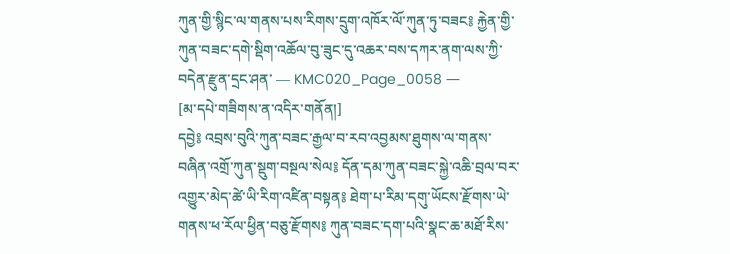ཀུན་གྱི་སྙིང་ལ་གནས་པས་རིགས་དྲུག་འཁོར་ལོ་ཀུན་ཏུ་བཟང༔ རྐྱེན་གྱི་ཀུན་བཟང་དགེ་སྡིག་འཆོལ་བུ་ཟུང་དུ་འཆར་བས་དཀར་ནག་ལས་ཀྱི་བདེན་རྫུན་དྲང་ཤན་ ― KMC020_Page_0058 ―
[མ་དཔེ་གཟིགས་ན་འདིར་གནོན།]
དབྱེ༔ འབྲས་བུའི་ཀུན་བཟང་རྒྱལ་བ་རབ་འབྱམས་ཐུགས་ལ་གནས་བཞིན་འགྲོ་ཀུན་སྡུག་བསྔལ་སེལ༔ དོན་དམ་ཀུན་བཟང་སྐྱེ་འཆི་བྲལ་བར་འགྱུར་མེད་ཚེ་ཡི་རིག་འཛིན་བསྟན༔ ཐེག་པ་རིམ་དགུ་ཡོངས་རྫོགས་ཡེ་གནས་ཕ་རོལ་ཕྱིན་བཅུ་རྫོགས༔ ཀུན་བཟང་དག་པའི་སྣང་ཆ་མཐོ་རིས་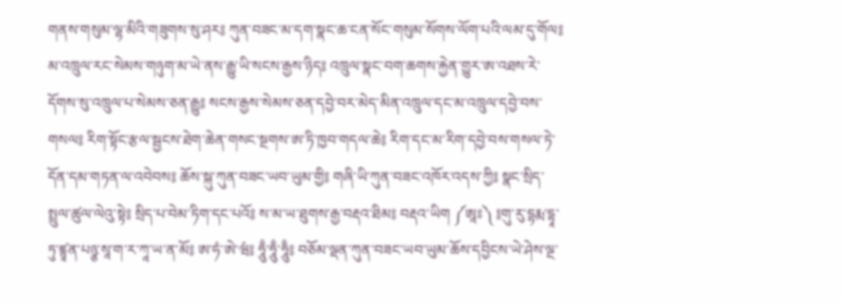གནས་གསུམ་ལྷ་མིའི་གཟུགས་སུ་ཤར༔ ཀུན་བཟང་མ་དག་སྣང་ཆ་ངན་སོང་གསུམ་སོགས་ལོག་པའི་ལམ་དུ་གོལ༔ མ་འཁྲུལ་རང་སེམས་གཉུག་མ་ཡེ་ནས་རྒྱུ་ཡི་སངས་རྒྱས་ཉིད༔ འཁྲུལ་སྣང་བག་ཆགས་རྐྱེན་གྱུར་ཨ་འཐས་རེ་དོགས་སུ་འཁྲུལ་པ་སེམས་ཅན་རྒྱུ༔ སངས་རྒྱས་སེམས་ཅན་དབྱེ་བར་མེད་མིན་འཁྲུལ་དང་མ་འཁྲུལ་དབྱེ་བས་གསལ༔ རིག་སྟོང་རྩལ་སྦྱངས་ཐེག་ཆེན་གསང་སྔགས་ཨ་ཏི་ཁྱབ་གདལ་ཆེ༔ རིག་དང་མ་རིག་དབྱེ་བས་གསལ་ཏེ་དོན་དམ་གཏན་ལ་འབེབས༔ ཆོས་སྐུ་ཀུན་བཟང་ཡབ་ཡུམ་གྱི༔ གཞི་ཡི་ཀུན་བཟང་འཁོར་འདས་ཀྱི༔ སྣང་སྲིད་སྤྲུལ་ཚུལ་ལེའུ་སྟེ༔ སྲིད་པ་བེམ་ཏིག་དང་པའོ༔ ས་མ་ཡ་ཐུགས་རྒྱ་བརྡའ་ཐིམ༔ བརྡའ་ཡིག ༼ཨཱཿ༽ ༔གུ་རུ་དྷརྨ་དྷཱ་ཏུ་ཛྙཱན་པཉྩ་སཱ་ག་ར་ཀཱ་ཡ་ན་མོ༔ ཨ་ཧཾ་ཨེ་ཝཾ༔ ཧཱུྃ་ཧཱུྃ་ཧཱུྃ༔ བཅོམ་ལྡན་ཀུན་བཟང་ཡབ་ཡུམ་ཆོས་དབྱིངས་ཡེ་ཤེས་ལྔ་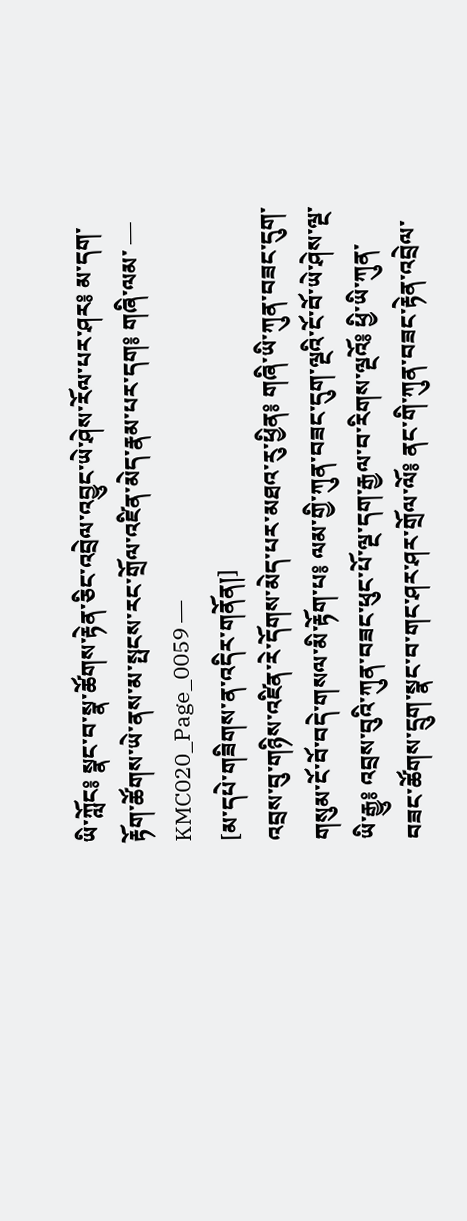ཡི་ཀློང༔ སྣང་བ་སྣ་ཚོགས་རྟེན་ཅིང་འབྲེལ་འབྱུང་ཡེ་ཤེས་རོལ་པར་ཤར༔ མ་དག་རྟོག་ཚོགས་ཡེ་ནས་མ་སྤངས་རང་གྲོལ་འཛིན་མེད་རྣམ་པར་དག༔ གཞི་ལམ་ ― KMC020_Page_0059 ―
[མ་དཔེ་གཟིགས་ན་འདིར་གནོན།]
འབྲས་བུ་གཉིས་འཛིན་རེ་དོགས་མེད་པར་མཐའ་རུ་ཕྱིན༔ གཞི་ཡི་ཀུན་བཟང་དུག་གསུམ་ངོ་བོ་བདེ་གསལ་མི་རྟོག་པ༔ ལམ་གྱི་ཀུན་བཟང་དུག་ལྔའི་ངོ་བོ་ཡེ་ཤེས་ལྔ་ཡི་རྒྱུ༔ འབྲས་བུའི་ཀུན་བཟང་ཕུང་པོ་ལྔ་དག་རྒྱལ་བ་རིགས་ལྔའོ༔ ཕྱི་ཡི་ཀུན་བཟང་ཚོགས་དྲུག་སྣང་བ་གང་ཤར་ཤར་གྲོལ་ལོ༔ ནང་གི་ཀུན་བཟང་རྟེན་འབྲེལ་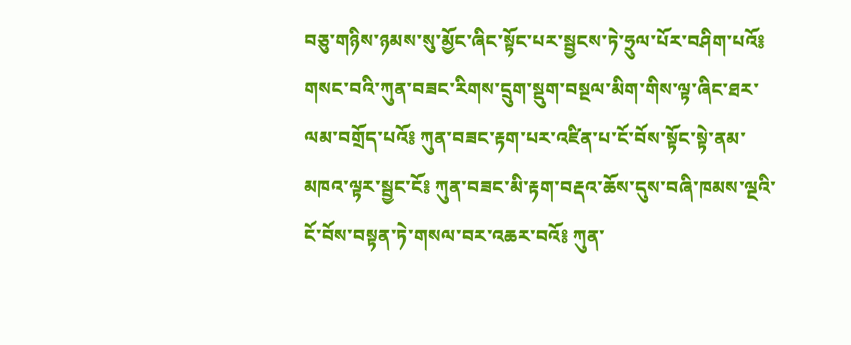བཅུ་གཉིས་ཉམས་སུ་མྱོང་ཞིང་སྟོང་པར་སྦྱངས་ཏེ་ཧྲུལ་པོར་བཤིག་པའོ༔ གསང་བའི་ཀུན་བཟང་རིགས་དྲུག་སྡུག་བསྔལ་མིག་གིས་ལྟ་ཞིང་ཐར་ལམ་བགྲོད་པའོ༔ ཀུན་བཟང་རྟག་པར་འཛིན་པ་ངོ་བོས་སྟོང་སྟེ་ནམ་མཁའ་ལྟར་སྦྱང་ངོ༔ ཀུན་བཟང་མི་རྟག་བརྡའ་ཆོས་དུས་བཞི་ཁམས་ལྔའི་ངོ་བོས་བསྟན་ཏེ་གསལ་བར་འཆར་བའོ༔ ཀུན་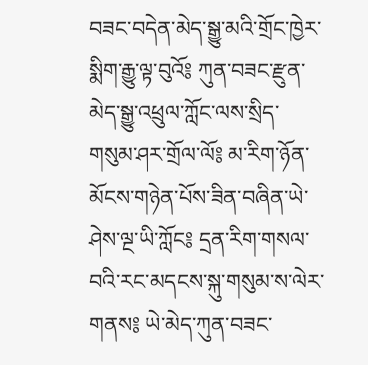བཟང་བདེན་མེད་སྒྱུ་མའི་གྲོང་ཁྱེར་སྨིག་རྒྱུ་ལྟ་བུའོ༔ ཀུན་བཟང་རྫུན་མེད་སྒྱུ་འཕྲུལ་ཀློང་ལས་སྲིད་གསུམ་ཤར་གྲོལ་ལོ༔ མ་རིག་ཉོན་མོངས་གཉེན་པོས་ཟིན་བཞིན་ཡེ་ཤེས་ལྔ་ཡི་ཀློང༔ དྲན་རིག་གསལ་བའི་རང་མདངས་སྐུ་གསུམ་ས་ལེར་གནས༔ ཡེ་མེད་ཀུན་བཟང་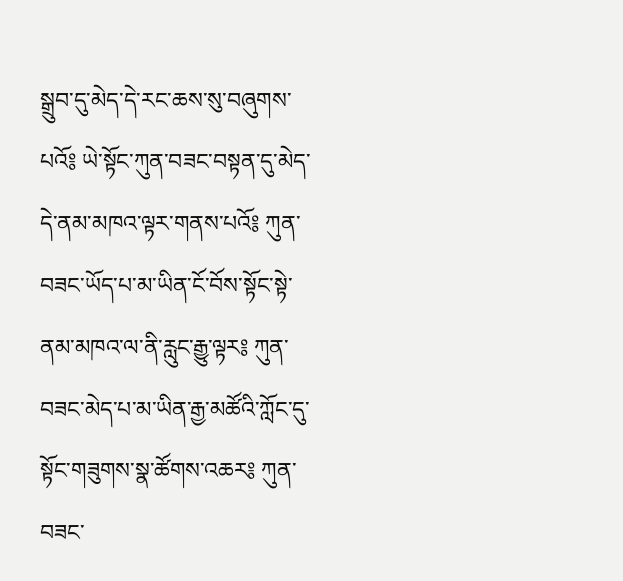སྒྲུབ་དུ་མེད་དེ་རང་ཆས་སུ་བཞུགས་པའོ༔ ཡེ་སྟོང་ཀུན་བཟང་བསྟན་དུ་མེད་དེ་ནམ་མཁའ་ལྟར་གནས་པའོ༔ ཀུན་བཟང་ཡོད་པ་མ་ཡིན་ངོ་བོས་སྟོང་སྟེ་ནམ་མཁའ་ལ་ནི་རླུང་རྒྱུ་ལྟར༔ ཀུན་བཟང་མེད་པ་མ་ཡིན་རྒྱ་མཚོའི་ཀློང་དུ་སྟོང་གཟུགས་སྣ་ཚོགས་འཆར༔ ཀུན་བཟང་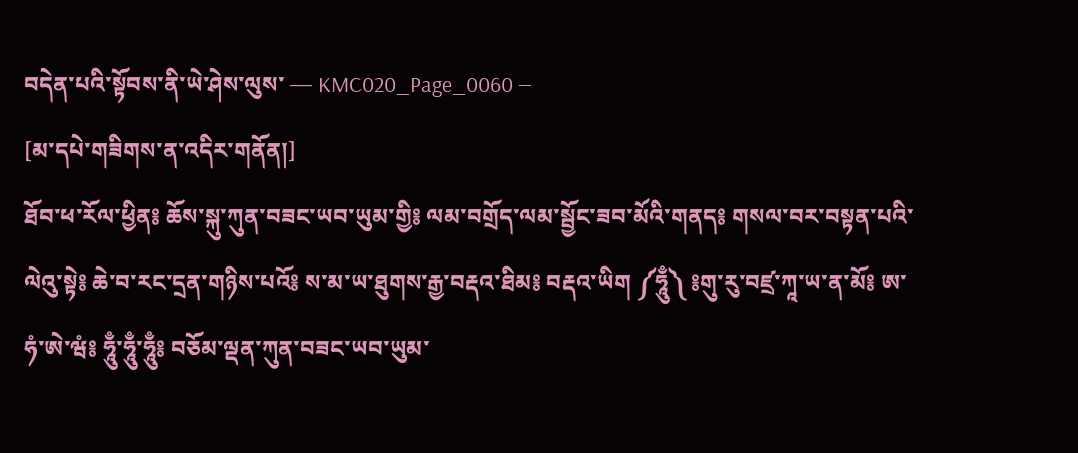བདེན་པའི་སྟོབས་ནི་ཡེ་ཤེས་ལུས་ ― KMC020_Page_0060 ―
[མ་དཔེ་གཟིགས་ན་འདིར་གནོན།]
ཐོབ་ཕ་རོལ་ཕྱིན༔ ཆོས་སྐུ་ཀུན་བཟང་ཡབ་ཡུམ་གྱི༔ ལམ་བགྲོད་ལམ་སྦྱོང་ཟབ་མོའི་གནད༔ གསལ་བར་བསྟན་པའི་ལེའུ་སྟེ༔ ཆེ་བ་རང་དྲན་གཉིས་པའོ༔ ས་མ་ཡ་ཐུགས་རྒྱ་བརྡའ་ཐིམ༔ བརྡའ་ཡིག ༼ཧཱུྃ༽ ༔གུ་རུ་བཛྲ་ཀཱ་ཡ་ན་མོ༔ ཨ་ཧཾ་ཨེ་ཝཾ༔ ཧཱུྃ་ཧཱུྃ་ཧཱུྃ༔ བཅོམ་ལྡན་ཀུན་བཟང་ཡབ་ཡུམ་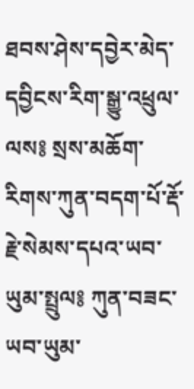ཐབས་ཤེས་དབྱེར་མེད་དབྱིངས་རིག་སྒྱུ་འཕྲུལ་ལས༔ སྲས་མཆོག་རིགས་ཀུན་བདག་པོ་རྡོ་རྗེ་སེམས་དཔའ་ཡབ་ཡུམ་སྤྲུལ༔ ཀུན་བཟང་ཡབ་ཡུམ་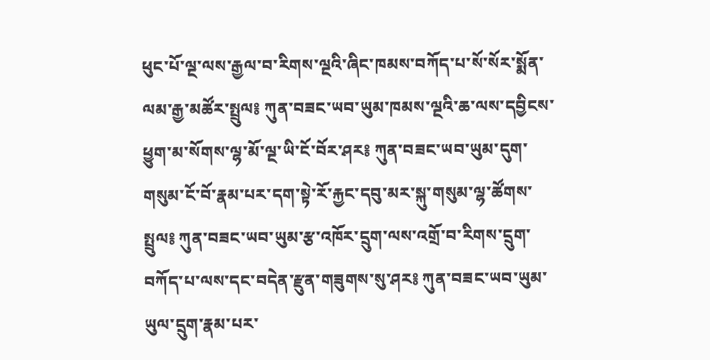ཕུང་པོ་ལྔ་ལས་རྒྱལ་བ་རིགས་ལྔའི་ཞིང་ཁམས་བཀོད་པ་སོ་སོར་སྨོན་ལམ་རྒྱ་མཚོར་སྤྲུལ༔ ཀུན་བཟང་ཡབ་ཡུམ་ཁམས་ལྔའི་ཆ་ལས་དབྱིངས་ཕྱུག་མ་སོགས་ལྷ་མོ་ལྔ་ཡི་ངོ་བོར་ཤར༔ ཀུན་བཟང་ཡབ་ཡུམ་དུག་གསུམ་ངོ་བོ་རྣམ་པར་དག་སྟེ་རོ་རྐྱང་དབུ་མར་སྐུ་གསུམ་ལྷ་ཚོགས་སྤྲུལ༔ ཀུན་བཟང་ཡབ་ཡུམ་རྩ་འཁོར་དྲུག་ལས་འགྲོ་བ་རིགས་དྲུག་བཀོད་པ་ལས་དང་བདེན་རྫུན་གཟུགས་སུ་ཤར༔ ཀུན་བཟང་ཡབ་ཡུམ་ཡུལ་དྲུག་རྣམ་པར་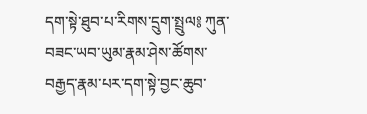དག་སྟེ་ཐུབ་པ་རིགས་དྲུག་སྤྲུལ༔ ཀུན་བཟང་ཡབ་ཡུམ་རྣམ་ཤེས་ཚོགས་བརྒྱད་རྣམ་པར་དག་སྟེ་བྱང་ཆུབ་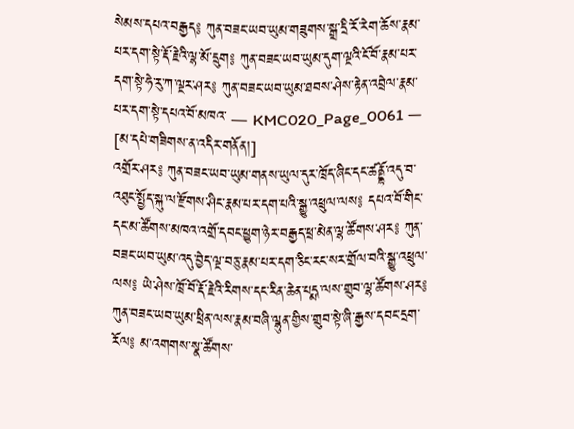སེམས་དཔའ་བརྒྱད༔ ཀུན་བཟང་ཡབ་ཡུམ་གཟུགས་སྒྲ་དྲི་རོ་རེག་ཆོས་རྣམ་པར་དག་སྟེ་རྡོ་རྗེའི་ལྷ་མོ་དྲུག༔ ཀུན་བཟང་ཡབ་ཡུམ་དུག་ལྔའི་ངོ་བོ་རྣམ་པར་དག་སྟེ་ཧེ་རུ་ཀ་ལྔར་ཤར༔ ཀུན་བཟང་ཡབ་ཡུམ་ཐབས་ཤེས་རྟེན་འབྲེལ་རྣམ་པར་དག་སྟེ་དཔའ་བོ་མཁའ་ ― KMC020_Page_0061 ―
[མ་དཔེ་གཟིགས་ན་འདིར་གནོན།]
འགྲོར་ཤར༔ ཀུན་བཟང་ཡབ་ཡུམ་གནས་ཡུལ་དུར་ཁྲོད་ཞིང་དང་ཚནྡྷོ་འདུ་བ་འཐུང་སྤྱོད་སྐུ་ལ་རྫོགས་ཤིང་རྣམ་པར་དག་པའི་སྒྱུ་འཕྲུལ་ལས༔ དཔའ་བོ་གིང་དང་མ་ཚོགས་མཁའ་འགྲོ་དབང་ཕྱུག་ཉེར་བརྒྱད་ཕྲ་མེན་ལྷ་ཚོགས་ཤར༔ ཀུན་བཟང་ཡབ་ཡུམ་འདུ་བྱེད་ལྔ་བཅུ་རྣམ་པར་དག་ཅིང་རང་སར་གྲོལ་བའི་སྒྱུ་འཕྲུལ་ལས༔ ཡེ་ཤེས་ཁྲོ་བོ་རྡོ་རྗེའི་རིགས་དང་རིན་ཆེན་པདྨ་ལས་གྲུབ་ལྷ་ཚོགས་ཤར༔ ཀུན་བཟང་ཡབ་ཡུམ་ཕྲིན་ལས་རྣམ་བཞི་ལྷུན་གྱིས་གྲུབ་སྟེ་ཞི་རྒྱས་དབང་དྲག་རོལ༔ མ་འགགས་སྣ་ཚོགས་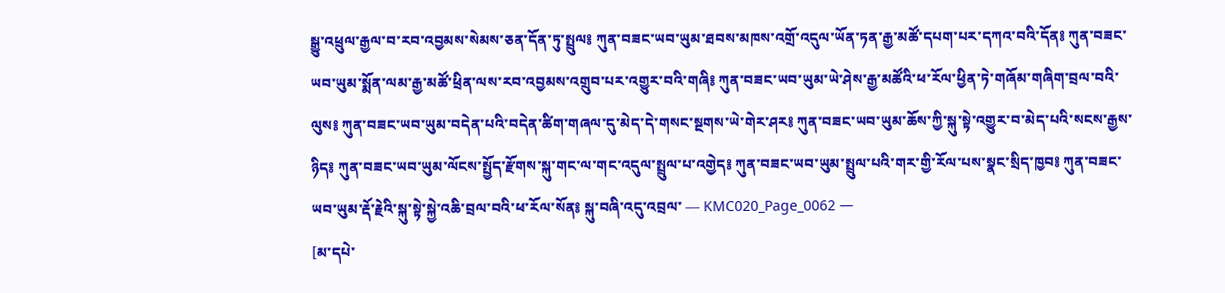སྒྱུ་འཕྲུལ་རྒྱལ་བ་རབ་འབྱམས་སེམས་ཅན་དོན་ཏུ་སྤྲུལ༔ ཀུན་བཟང་ཡབ་ཡུམ་ཐབས་མཁས་འགྲོ་འདུལ་ཡོན་ཏན་རྒྱ་མཚོ་དཔག་པར་དཀའ་བའི་དོན༔ ཀུན་བཟང་ཡབ་ཡུམ་སྨོན་ལམ་རྒྱ་མཚོ་ཕྲིན་ལས་རབ་འབྱམས་འགྲུབ་པར་འགྱུར་བའི་གཞི༔ ཀུན་བཟང་ཡབ་ཡུམ་ཡེ་ཤེས་རྒྱ་མཚོའི་ཕ་རོལ་ཕྱིན་ཏེ་གཞོམ་གཞིག་བྲལ་བའི་ལུས༔ ཀུན་བཟང་ཡབ་ཡུམ་བདེན་པའི་བདེན་ཚིག་གཞལ་དུ་མེད་དེ་གསང་སྔགས་ཡེ་གེར་ཤར༔ ཀུན་བཟང་ཡབ་ཡུམ་ཆོས་ཀྱི་སྐུ་སྟེ་འགྱུར་བ་མེད་པའི་སངས་རྒྱས་ཉིད༔ ཀུན་བཟང་ཡབ་ཡུམ་ལོངས་སྤྱོད་རྫོགས་སྐུ་གང་ལ་གང་འདུལ་སྤྲུལ་པ་འགྱེད༔ ཀུན་བཟང་ཡབ་ཡུམ་སྤྲུལ་པའི་གར་གྱི་རོལ་པས་སྣང་སྲིད་ཁྱབ༔ ཀུན་བཟང་ཡབ་ཡུམ་རྡོ་རྗེའི་སྐུ་སྟེ་སྐྱེ་འཆི་བྲལ་བའི་ཕ་རོལ་སོན༔ སྐུ་བཞི་འདུ་འབྲལ་ ― KMC020_Page_0062 ―
[མ་དཔེ་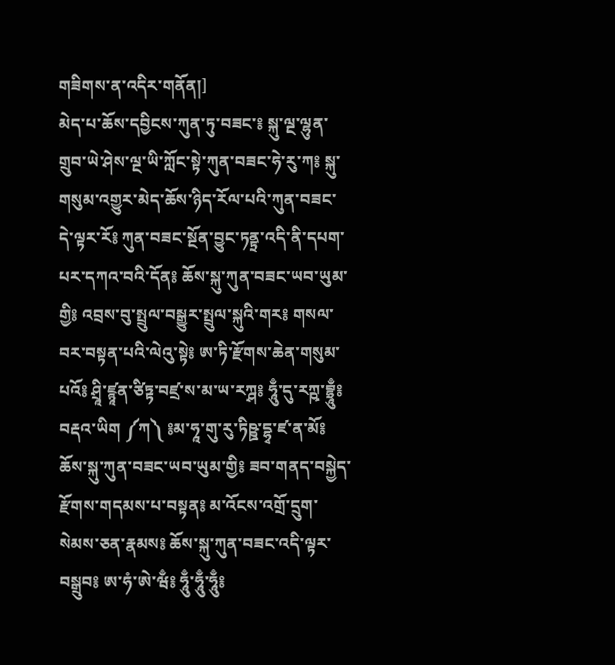གཟིགས་ན་འདིར་གནོན།]
མེད་པ་ཆོས་དབྱིངས་ཀུན་ཏུ་བཟང་༔ སྐུ་ལྔ་ལྷུན་གྲུབ་ཡེ་ཤེས་ལྔ་ཡི་ཀློང་སྟེ་ཀུན་བཟང་ཧེ་རུ་ཀ༔ སྐུ་གསུམ་འགྱུར་མེད་ཆོས་ཉིད་རོལ་པའི་ཀུན་བཟང་དེ་ལྟར་རོ༔ ཀུན་བཟང་སྔོན་བྱུང་ཏནྟྲ་འདི་ནི་དཔག་པར་དཀའ་བའི་དོན༔ ཆོས་སྐུ་ཀུན་བཟང་ཡབ་ཡུམ་གྱི༔ འབྲས་བུ་སྤྲུལ་བསྒྱུར་སྤྲུལ་སྐུའི་གར༔ གསལ་བར་བསྟན་པའི་ལེའུ་སྟེ༔ ཨ་ཏི་རྫོགས་ཆེན་གསུམ་པའོ༔ ཤྲཱི་ཛྙཱན་ཙིཏྟ་བཛྲ་ས་མ་ཡ་རཀྴ༔ ཧཱུྃ་དུ་རཀྵ་བྷྲཱུྃ༔ བརྡའ་ཡིག ༼ཀ༽ ༔མ་ཧཱ་གུ་རུ་ཏིཥྛ་དྷྭ་ཛ་ན་མོ༔ ཆོས་སྐུ་ཀུན་བཟང་ཡབ་ཡུམ་གྱི༔ ཟབ་གནད་བསྐྱེད་རྫོགས་གདམས་པ་བསྟན༔ མ་འོངས་འགྲོ་དྲུག་སེམས་ཅན་རྣམས༔ ཆོས་སྐུ་ཀུན་བཟང་འདི་ལྟར་བསྒྲུབ༔ ཨ་ཧཾ་ཨེ་ཝྃ༔ ཧཱུྃ་ཧཱུྃ་ཧཱུྃ༔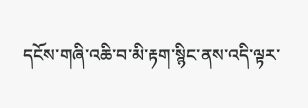དངོས་གཞི་འཆི་བ་མི་རྟག་སྙིང་ནས་འདི་ལྟར་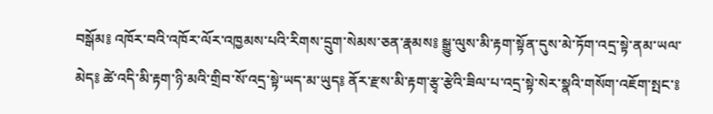བསྒོམ༔ འཁོར་བའི་འཁོར་ལོར་འཁྱམས་པའི་རིགས་དྲུག་སེམས་ཅན་རྣམས༔ སྒྱུ་ལུས་མི་རྟག་སྟོན་དུས་མེ་ཏོག་འདྲ་སྟེ་ནམ་ཡལ་མེད༔ ཚེ་འདི་མི་རྟག་ཉི་མའི་གྲིབ་སོ་འདྲ་སྟེ་ཡད་མ་ཡུད༔ ནོར་རྫས་མི་རྟག་རྩྭ་རྩེའི་ཟིལ་པ་འདྲ་སྟེ་སེར་སྣའི་གསོག་འཇོག་སྤང་༔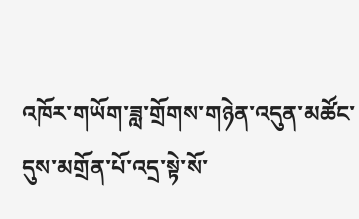འཁོར་གཡོག་ཟླ་གྲོགས་གཉེན་འདུན་མཚོང་དུས་མགྲོན་པོ་འདྲ་སྟེ་སོ་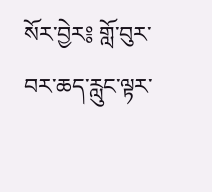སོར་བྱེར༔ གློ་བུར་བར་ཆད་རླུང་ལྟར་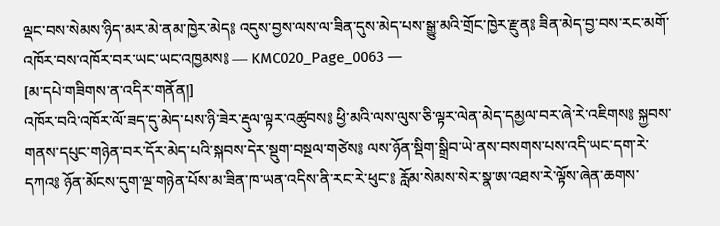ལྡང་བས་སེམས་ཉིད་མར་མེ་ནམ་ཁྱེར་མེད༔ འདུས་བྱས་ལས་ལ་ཟིན་དུས་མེད་པས་སྒྱུ་མའི་གྲོང་ཁྱེར་རྫུན༔ ཟིན་མེད་བྱ་བས་རང་མགོ་འཁོར་བས་འཁོར་བར་ཡང་ཡང་འཁྱམས༔ ― KMC020_Page_0063 ―
[མ་དཔེ་གཟིགས་ན་འདིར་གནོན།]
འཁོར་བའི་འཁོར་ལོ་ཟད་དུ་མེད་པས་ཉི་ཟེར་རྡུལ་ལྟར་འཚུབས༔ ཕྱི་མའི་ལས་ལུས་ཅི་ལྟར་ལེན་མེད་དམྱལ་བར་ཞེ་རེ་འཇིགས༔ སྐྱབས་གནས་དཔུང་གཉེན་བར་དོར་མེད་པའི་སྐབས་དེར་སྡུག་བསྔལ་གཙེས༔ ལས་ཉོན་སྡིག་སྒྲིབ་ཡེ་ནས་བསགས་པས་འདི་ཡང་དག་རེ་དཀའ༔ ཉོན་མོངས་དུག་ལྔ་གཉེན་པོས་མ་ཟིན་ཁ་ཡན་འདིས་ནི་རང་རེ་ཕུང་༔ རློམ་སེམས་སེར་སྣ་ཨ་འཐས་རེ་ལྟོས་ཞེན་ཆགས་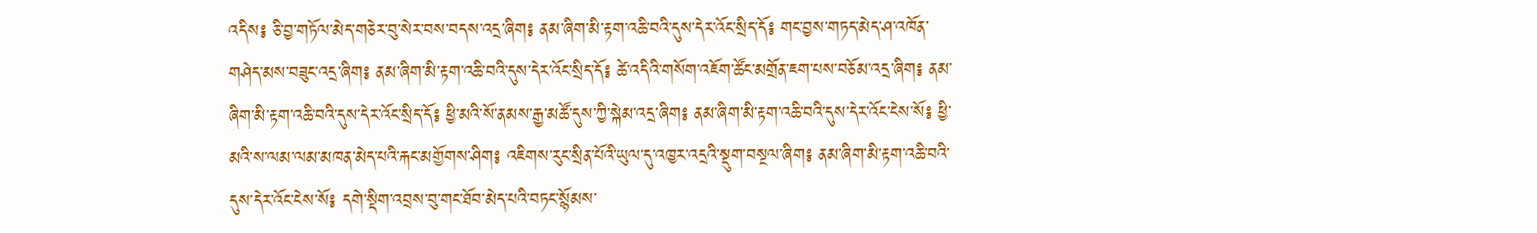འདིས༔ ཅི་བྱ་གཏོལ་མེད་གཅེར་བུ་སེར་བས་བདས་འདྲ་ཞིག༔ ནམ་ཞིག་མི་རྟག་འཆི་བའི་དུས་དེར་འོང་སྲིད་དོ༔ གང་བྱས་གཏད་མེད་ཤ་འཁོན་གཤེད་མས་བཟུང་འདྲ་ཞིག༔ ནམ་ཞིག་མི་རྟག་འཆི་བའི་དུས་དེར་འོང་སྲིད་དོ༔ ཚེ་འདིའི་གསོག་འཇོག་ཚོང་མགྲོན་ཇག་པས་བཅོམ་འདྲ་ཞིག༔ ནམ་ཞིག་མི་རྟག་འཆི་བའི་དུས་དེར་འོང་སྲིད་དོ༔ ཕྱི་མའི་སོ་ནམས་རྒྱ་མཚོ་དུས་ཀྱི་སྐེམ་འདྲ་ཞིག༔ ནམ་ཞིག་མི་རྟག་འཆི་བའི་དུས་དེར་འོང་ངེས་སོ༔ ཕྱི་མའི་ས་ལམ་ལམ་མཁན་མེད་པའི་རྐང་མགྱོགས་ཤིག༔ འཇིགས་རུང་སྲིན་པོའི་ཡུལ་དུ་འཁྱར་འདྲའི་སྡུག་བསྔལ་ཞིག༔ ནམ་ཞིག་མི་རྟག་འཆི་བའི་དུས་དེར་འོང་ངེས་སོ༔ དགེ་སྡིག་འབྲས་བུ་གང་ཐོབ་མེད་པའི་བཏང་སྙོམས་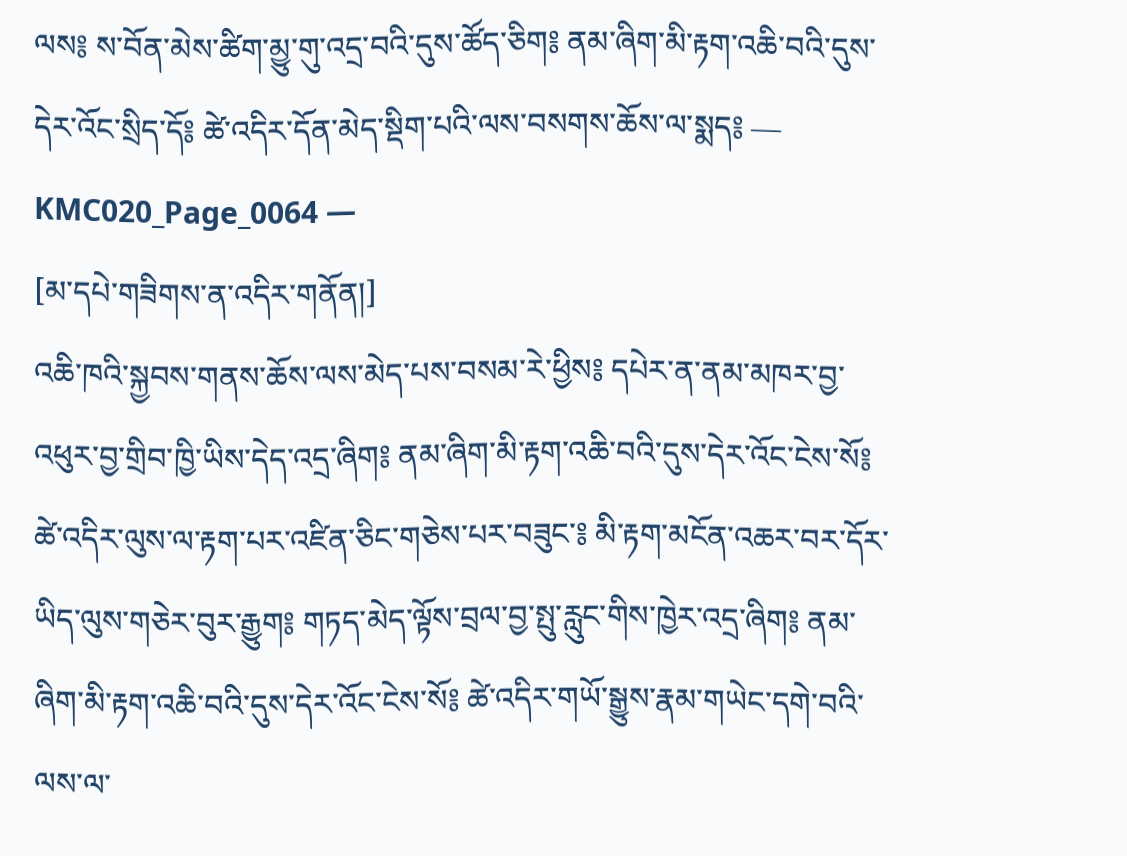ལས༔ ས་བོན་མེས་ཚིག་མྱུ་གུ་འདྲ་བའི་དུས་ཚོད་ཅིག༔ ནམ་ཞིག་མི་རྟག་འཆི་བའི་དུས་དེར་འོང་སྲིད་དོ༔ ཚེ་འདིར་དོན་མེད་སྡིག་པའི་ལས་བསགས་ཆོས་ལ་སྨད༔ ― KMC020_Page_0064 ―
[མ་དཔེ་གཟིགས་ན་འདིར་གནོན།]
འཆི་ཁའི་སྐྱབས་གནས་ཆོས་ལས་མེད་པས་བསམ་རེ་ཕྱིས༔ དཔེར་ན་ནམ་མཁར་བྱ་འཕུར་བྱ་གྲིབ་ཁྱི་ཡིས་དེད་འདྲ་ཞིག༔ ནམ་ཞིག་མི་རྟག་འཆི་བའི་དུས་དེར་འོང་ངེས་སོ༔ ཚེ་འདིར་ལུས་ལ་རྟག་པར་འཛིན་ཅིང་གཅེས་པར་བཟུང་༔ མི་རྟག་མངོན་འཆར་བར་དོར་ཡིད་ལུས་གཅེར་བུར་རྒྱུག༔ གཏད་མེད་ལྟོས་བྲལ་བྱ་སྤུ་རླུང་གིས་ཁྱེར་འདྲ་ཞིག༔ ནམ་ཞིག་མི་རྟག་འཆི་བའི་དུས་དེར་འོང་ངེས་སོ༔ ཚེ་འདིར་གཡོ་སྒྱུས་རྣམ་གཡེང་དགེ་བའི་ལས་ལ་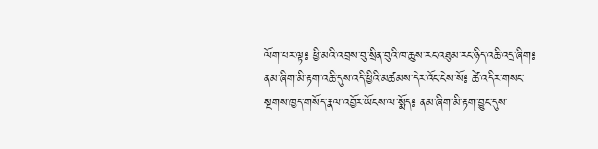ལོག་པར་ལྟ༔ ཕྱི་མའི་འབྲས་བུ་སྲིན་བུའི་ཁ་ཆུས་རང་འཐུམ་རང་ཉིད་འཆི་འདྲ་ཞིག༔ ནམ་ཞིག་མི་རྟག་འཆི་དུས་འདི་ཕྱིའི་མཚམས་དེར་འོང་ངེས་སོ༔ ཚེ་འདིར་གསང་སྔགས་ཁྱད་གསོད་རྣལ་འབྱོར་ཡོངས་ལ་སྨོད༔ ནམ་ཞིག་མི་རྟག་བྱུང་དུས་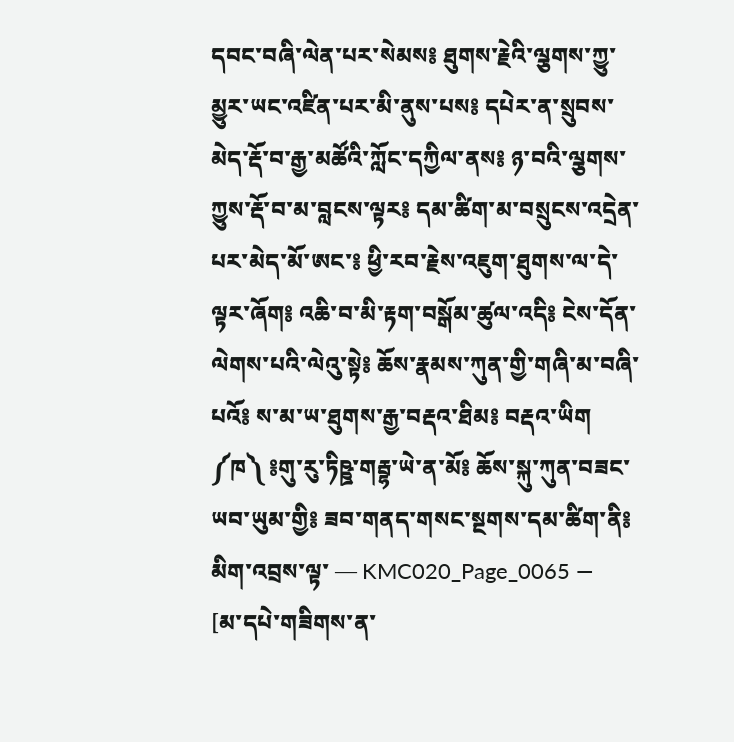དབང་བཞི་ལེན་པར་སེམས༔ ཐུགས་རྗེའི་ལྕགས་ཀྱུ་མྱུར་ཡང་འཛིན་པར་མི་ནུས་པས༔ དཔེར་ན་སྲུབས་མེད་རྡོ་བ་རྒྱ་མཚོའི་ཀློང་དཀྱིལ་ནས༔ ཉ་བའི་ལྕགས་ཀྱུས་རྡོ་བ་མ་བླངས་ལྟར༔ དམ་ཚིག་མ་བསྲུངས་འདྲེན་པར་མེད་མོ་ཨང་༔ ཕྱི་རབ་རྗེས་འཇུག་ཐུགས་ལ་དེ་ལྟར་ཞོག༔ འཆི་བ་མི་རྟག་བསྒོམ་ཚུལ་འདི༔ ངེས་དོན་ལེགས་པའི་ལེའུ་སྟེ༔ ཆོས་རྣམས་ཀུན་གྱི་གཞི་མ་བཞི་པའོ༔ ས་མ་ཡ་ཐུགས་རྒྱ་བརྡའ་ཐིམ༔ བརྡའ་ཡིག ༼ཁ༽ ༔གུ་རུ་ཏིཥྛ་གརྦྷ་ཡེ་ན་མོ༔ ཆོས་སྐུ་ཀུན་བཟང་ཡབ་ཡུམ་གྱི༔ ཟབ་གནད་གསང་སྔགས་དམ་ཚིག་ནི༔ མིག་འབྲས་ལྟ་ ― KMC020_Page_0065 ―
[མ་དཔེ་གཟིགས་ན་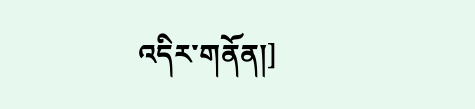འདིར་གནོན།]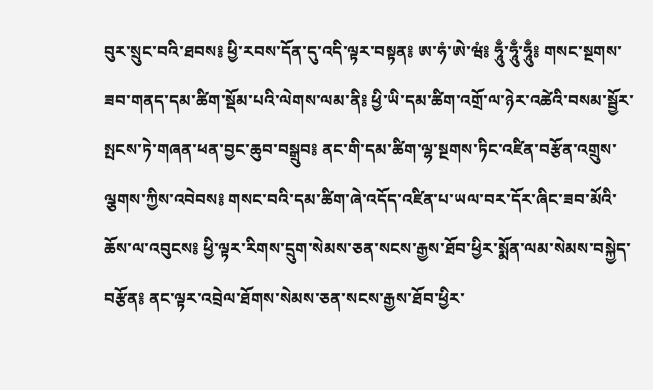བུར་སྲུང་བའི་ཐབས༔ ཕྱི་རབས་དོན་དུ་འདི་ལྟར་བསྟན༔ ཨ་ཧཾ་ཨེ་ཝཾ༔ ཧཱུྃ་ཧཱུྃ་ཧཱུྃ༔ གསང་སྔགས་ཟབ་གནད་དམ་ཚིག་སྡོམ་པའི་ལེགས་ལམ་ནི༔ ཕྱི་ཡི་དམ་ཚིག་འགྲོ་ལ་ཉེར་འཚེའི་བསམ་སྦྱོར་སྤངས་ཏེ་གཞན་ཕན་བྱང་ཆུབ་བསྒྲུབ༔ ནང་གི་དམ་ཚིག་ལྷ་སྔགས་ཏིང་འཛིན་བརྩོན་འགྲུས་ལྕགས་ཀྱིས་འབེབས༔ གསང་བའི་དམ་ཚིག་ཞེ་འདོད་འཛིན་པ་ཡལ་བར་དོར་ཞིང་ཟབ་མོའི་ཆོས་ལ་འབུངས༔ ཕྱི་ལྟར་རིགས་དྲུག་སེམས་ཅན་སངས་རྒྱས་ཐོབ་ཕྱིར་སྨོན་ལམ་སེམས་བསྐྱེད་བརྩོན༔ ནང་ལྟར་འབྲེལ་ཐོགས་སེམས་ཅན་སངས་རྒྱས་ཐོབ་ཕྱིར་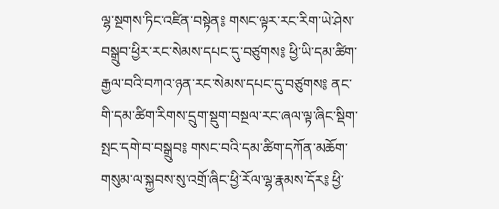ལྷ་སྔགས་ཏིང་འཛིན་བསྟེན༔ གསང་ལྟར་རང་རིག་ཡེ་ཤེས་བསྒྲུབ་ཕྱིར་རང་སེམས་དཔང་དུ་བཙུགས༔ ཕྱི་ཡི་དམ་ཚིག་རྒྱལ་བའི་བཀའ་ཉན་རང་སེམས་དཔང་དུ་བཙུགས༔ ནང་གི་དམ་ཚིག་རིགས་དྲུག་སྡུག་བསྔལ་རང་ཞལ་ལྟ་ཞིང་སྡིག་སྤང་དགེ་བ་བསྒྲུབ༔ གསང་བའི་དམ་ཚིག་དཀོན་མཆོག་གསུམ་ལ་སྐྱབས་སུ་འགྲོ་ཞིང་ཕྱི་རོལ་ལྷ་རྣམས་དོར༔ ཕྱི་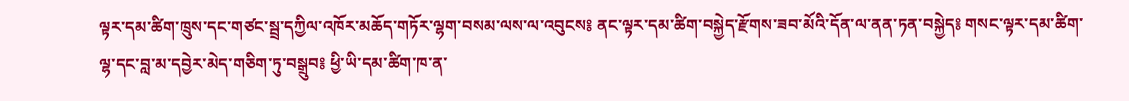ལྟར་དམ་ཚིག་ཁྲུས་དང་གཙང་སྦྲ་དཀྱིལ་འཁོར་མཆོད་གཏོར་ལྷག་བསམ་ལས་ལ་འབུངས༔ ནང་ལྟར་དམ་ཚིག་བསྐྱེད་རྫོགས་ཟབ་མོའི་དོན་ལ་ནན་ཏན་བསྐྱེད༔ གསང་ལྟར་དམ་ཚིག་ལྷ་དང་བླ་མ་དབྱེར་མེད་གཅིག་ཏུ་བསྒྲུབ༔ ཕྱི་ཡི་དམ་ཚིག་ཁ་ན་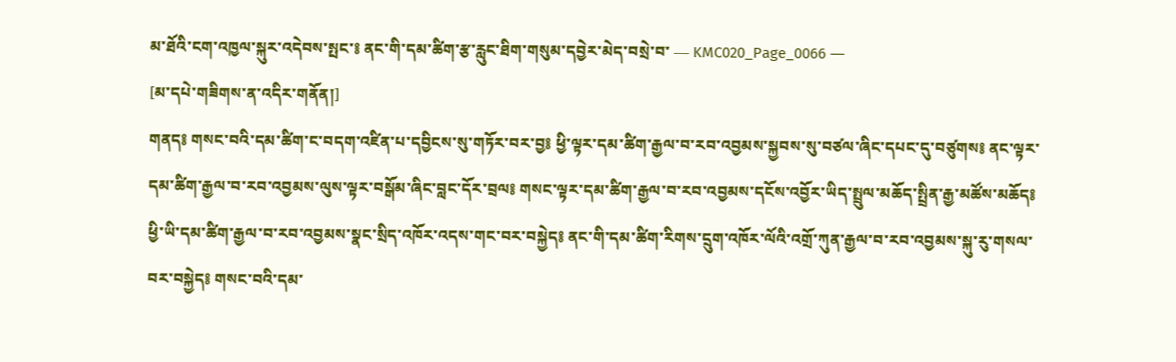མ་ཐོའི་ངག་འཁྱལ་སྐུར་འདེབས་སྤང་༔ ནང་གི་དམ་ཚིག་རྩ་རླུང་ཐིག་གསུམ་དབྱེར་མེད་བསྲེ་བ་ ― KMC020_Page_0066 ―
[མ་དཔེ་གཟིགས་ན་འདིར་གནོན།]
གནད༔ གསང་བའི་དམ་ཚིག་ང་བདག་འཛིན་པ་དབྱིངས་སུ་གཏོར་བར་བྱ༔ ཕྱི་ལྟར་དམ་ཚིག་རྒྱལ་བ་རབ་འབྱམས་སྐྱབས་སུ་བཙལ་ཞིང་དཔང་དུ་བཙུགས༔ ནང་ལྟར་དམ་ཚིག་རྒྱལ་བ་རབ་འབྱམས་ལུས་ལྟར་བསྒོམ་ཞིང་བླང་དོར་བྲལ༔ གསང་ལྟར་དམ་ཚིག་རྒྱལ་བ་རབ་འབྱམས་དངོས་འབྱོར་ཡིད་སྤྲུལ་མཆོད་སྤྲིན་རྒྱ་མཚོས་མཆོད༔ ཕྱི་ཡི་དམ་ཚིག་རྒྱལ་བ་རབ་འབྱམས་སྣང་སྲིད་འཁོར་འདས་གང་བར་བསྐྱེད༔ ནང་གི་དམ་ཚིག་རིགས་དྲུག་འཁོར་ལོའི་འགྲོ་ཀུན་རྒྱལ་བ་རབ་འབྱམས་སྐུ་རུ་གསལ་བར་བསྐྱེད༔ གསང་བའི་དམ་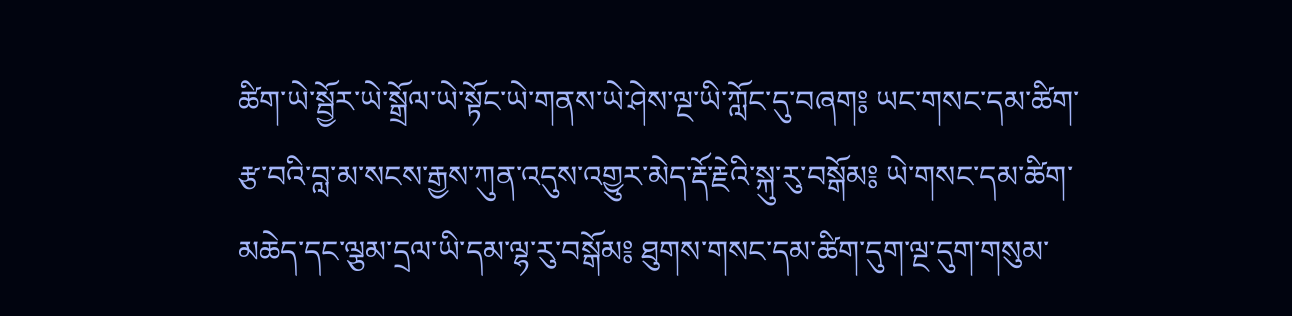ཚིག་ཡེ་སྦྱོར་ཡེ་སྒྲོལ་ཡེ་སྟོང་ཡེ་གནས་ཡེ་ཤེས་ལྔ་ཡི་ཀློང་དུ་བཞག༔ ཡང་གསང་དམ་ཚིག་རྩ་བའི་བླ་མ་སངས་རྒྱས་ཀུན་འདུས་འགྱུར་མེད་རྡོ་རྗེའི་སྐུ་རུ་བསྒོམ༔ ཡེ་གསང་དམ་ཚིག་མཆེད་དང་ལྕམ་དྲལ་ཡི་དམ་ལྷ་རུ་བསྒོམ༔ ཐུགས་གསང་དམ་ཚིག་དུག་ལྔ་དུག་གསུམ་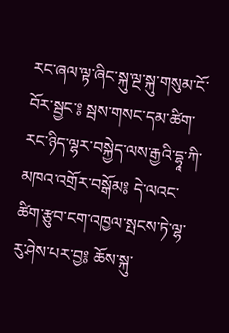རང་ཞལ་ལྟ་ཞིང་སྐུ་ལྔ་སྐུ་གསུམ་ངོ་བོར་སྦྱང་༔ སྦས་གསང་དམ་ཚིག་རང་ཉིད་ལྷར་བསྐྱེད་ལས་རྒྱའི་དྷཱ་ཀི་མཁའ་འགྲོར་བསྒོམ༔ དེ་ལའང་ཚིག་རྩུབ་ངག་འཁྱལ་སྤངས་ཏེ་ལྷ་རུ་ཤེས་པར་བྱ༔ ཆོས་སྐུ་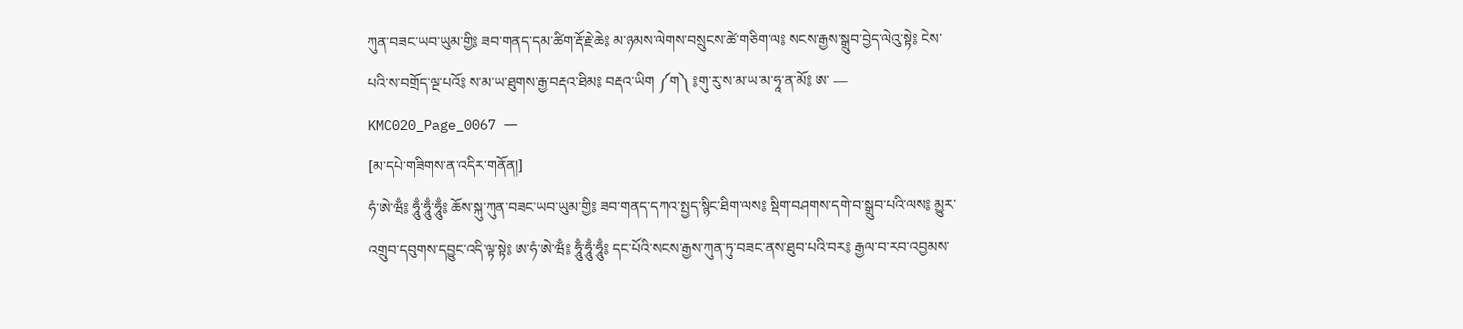ཀུན་བཟང་ཡབ་ཡུམ་གྱི༔ ཟབ་གནད་དམ་ཚིག་རྡོ་རྗེ་ཆེ༔ མ་ཉམས་ལེགས་བསྲུངས་ཚེ་གཅིག་ལ༔ སངས་རྒྱས་སྒྲུབ་བྱེད་ལེའུ་སྟེ༔ ངེས་པའི་ས་བགྲོད་ལྔ་པའོ༔ ས་མ་ཡ་ཐུགས་རྒྱ་བརྡའ་ཐིམ༔ བརྡའ་ཡིག ༼ག༽ ༔གུ་རུ་ས་མ་ཡ་མ་ཧཱ་ན་མོ༔ ཨ་ ― KMC020_Page_0067 ―
[མ་དཔེ་གཟིགས་ན་འདིར་གནོན།]
ཧཾ་ཨེ་ཝྃ༔ ཧཱུྃ་ཧཱུྃ་ཧཱུྃ༔ ཆོས་སྐུ་ཀུན་བཟང་ཡབ་ཡུམ་གྱི༔ ཟབ་གནད་དཀའ་སྤྱད་སྙིང་ཐིག་ལས༔ སྡིག་བཤགས་དགེ་བ་སྒྲུབ་པའི་ལས༔ མྱུར་འགྲུབ་དབུགས་དབྱུང་འདི་ལྟ་སྟེ༔ ཨ་ཧཾ་ཨེ་ཝྃ༔ ཧཱུྃ་ཧཱུྃ་ཧཱུྃ༔ དང་པོའི་སངས་རྒྱས་ཀུན་ཏུ་བཟང་ནས་ཐུབ་པའི་བར༔ རྒྱལ་བ་རབ་འབྱམས་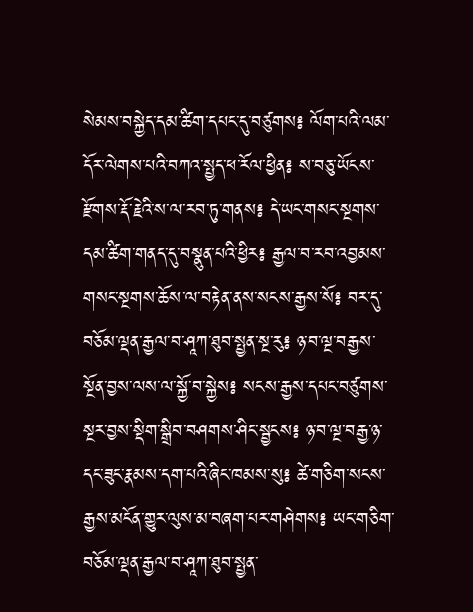སེམས་བསྐྱེད་དམ་ཚིག་དཔང་དུ་བཙུགས༔ ལོག་པའི་ལམ་དོར་ལེགས་པའི་བཀའ་སྤྱད་ཕ་རོལ་ཕྱིན༔ ས་བཅུ་ཡོངས་རྫོགས་རྡོ་རྗེའི་ས་ལ་རབ་ཏུ་གནས༔ དེ་ཡང་གསང་སྔགས་དམ་ཚིག་གནད་དུ་བསྣུན་པའི་ཕྱིར༔ རྒྱལ་བ་རབ་འབྱམས་གསང་སྔགས་ཆོས་ལ་བརྟེན་ནས་སངས་རྒྱས་སོ༔ བར་དུ་བཅོམ་ལྡན་རྒྱལ་བ་ཤཱཀ་ཐུབ་སྤྱན་སྔ་རུ༔ ཉ་བ་ལྔ་བརྒྱས་སྔོན་བྱས་ལས་ལ་སྐྱོ་བ་སྐྱེས༔ སངས་རྒྱས་དཔང་བཙུགས་སྔར་བྱས་སྡིག་སྒྲིབ་བཤགས་ཤིང་སྦྱངས༔ ཉ་བ་ལྔ་བརྒྱ་ཉ་དང་ཟུང་རྣམས་དག་པའི་ཞིང་ཁམས་སུ༔ ཚེ་གཅིག་སངས་རྒྱས་མངོན་གྱུར་ལུས་མ་བཞག་པར་གཤེགས༔ ཡང་གཅིག་བཅོམ་ལྡན་རྒྱལ་བ་ཤཱཀ་ཐུབ་སྤྱན་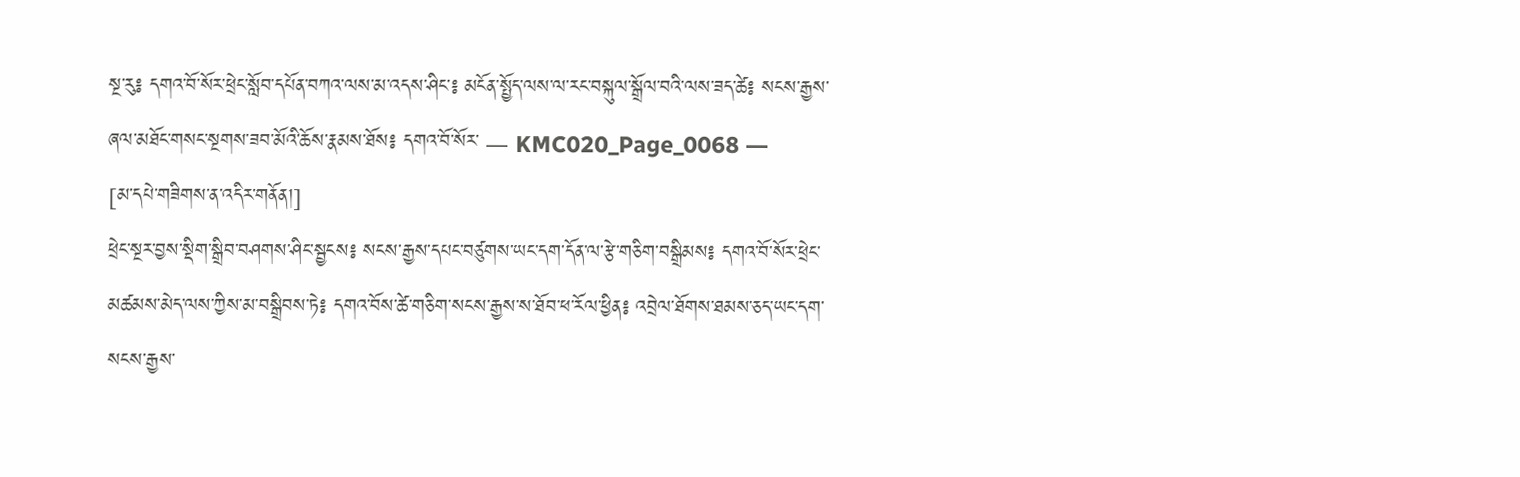སྔ་རུ༔ དགའ་བོ་སོར་ཕྲེང་སློབ་དཔོན་བཀའ་ལས་མ་འདས་ཤིང་༔ མངོན་སྤྱོད་ལས་ལ་རང་བསྐུལ་སྒྲོལ་བའི་ལས་ཟད་ཚེ༔ སངས་རྒྱས་ཞལ་མཐོང་གསང་སྔགས་ཟབ་མོའི་ཆོས་རྣམས་ཐོས༔ དགའ་བོ་སོར་ ― KMC020_Page_0068 ―
[མ་དཔེ་གཟིགས་ན་འདིར་གནོན།]
ཕྲེང་སྔར་བྱས་སྡིག་སྒྲིབ་བཤགས་ཤིང་སྦྱངས༔ སངས་རྒྱས་དཔང་བཙུགས་ཡང་དག་དོན་ལ་རྩེ་གཅིག་བསྒྲིམས༔ དགའ་བོ་སོར་ཕྲེང་མཚམས་མེད་ལས་ཀྱིས་མ་བསྒྲིབས་ཏེ༔ དགའ་བོས་ཚེ་གཅིག་སངས་རྒྱས་ས་ཐོབ་ཕ་རོལ་ཕྱིན༔ འབྲེལ་ཐོགས་ཐམས་ཅད་ཡང་དག་སངས་རྒྱས་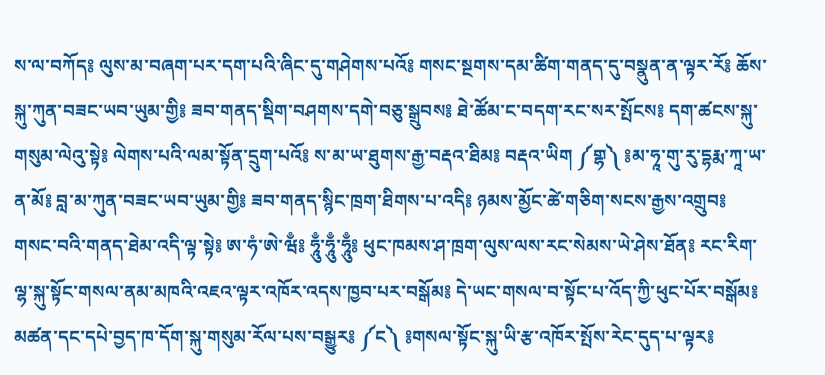ས་ལ་བཀོད༔ ལུས་མ་བཞག་པར་དག་པའི་ཞིང་དུ་གཤེགས་པའོ༔ གསང་སྔགས་དམ་ཚིག་གནད་དུ་བསྣུན་ན་ལྟར་རོ༔ ཆོས་སྐུ་ཀུན་བཟང་ཡབ་ཡུམ་གྱི༔ ཟབ་གནད་སྡིག་བཤགས་དགེ་བཅུ་སྒྲུབས༔ ཐེ་ཚོམ་ང་བདག་རང་སར་སྤོངས༔ དག་ཚངས་སྐུ་གསུམ་ལེའུ་སྟེ༔ ལེགས་པའི་ལམ་སྟོན་དྲུག་པའོ༔ ས་མ་ཡ་ཐུགས་རྒྱ་བརྡའ་ཐིམ༔ བརྡའ་ཡིག ༼གྷ༽ ༔མ་ཧཱ་གུ་རུ་དྷརྨ་ཀཱ་ཡ་ན་མོ༔ བླ་མ་ཀུན་བཟང་ཡབ་ཡུམ་གྱི༔ ཟབ་གནད་སྙིང་ཁྲག་ཐིགས་པ་འདི༔ ཉམས་མྱོང་ཚེ་གཅིག་སངས་རྒྱས་འགྲུབ༔ གསང་བའི་གནད་ཐེམ་འདི་ལྟ་སྟེ༔ ཨ་ཧཾ་ཨེ་ཝྃ༔ ཧཱུྃ་ཧཱུྃ་ཧཱུྃ༔ ཕུང་ཁམས་ཤ་ཁྲག་ལུས་ལས་རང་སེམས་ཡེ་ཤེས་ཐོན༔ རང་རིག་ལྷ་སྐུ་སྟོང་གསལ་ནམ་མཁའི་འཇའ་ལྟར་འཁོར་འདས་ཁྱབ་པར་བསྒོམ༔ དེ་ཡང་གསལ་བ་སྟོང་པ་འོད་ཀྱི་ཕུང་པོར་བསྒོམ༔ མཚན་དང་དཔེ་བྱད་ཁ་དོག་སྐུ་གསུམ་རོལ་པས་བསྒྱུར༔ ༼ང༽ ༔གསལ་སྟོང་སྐུ་ཡི་རྩ་འཁོར་སྤོས་རེང་དུད་པ་ལྟར༔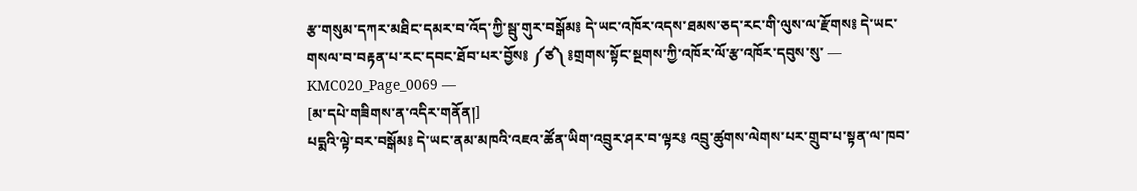རྩ་གསུམ་དཀར་མཐིང་དམར་བ་འོད་ཀྱི་སྦུ་གུར་བསྒོམ༔ དེ་ཡང་འཁོར་འདས་ཐམས་ཅད་རང་གི་ལུས་ལ་རྫོགས༔ དེ་ཡང་གསལ་བ་བརྟན་པ་རང་དབང་ཐོབ་པར་བྱོས༔ ༼ཙ༽ ༔གྲགས་སྟོང་སྔགས་ཀྱི་འཁོར་ལོ་རྩ་འཁོར་དབུས་སུ་ ― KMC020_Page_0069 ―
[མ་དཔེ་གཟིགས་ན་འདིར་གནོན།]
པདྨའི་ལྟེ་བར་བསྒོམ༔ དེ་ཡང་ནམ་མཁའི་འཇའ་ཚོན་ཡིག་འབྲུར་ཤར་བ་ལྟར༔ འབྲུ་ཚུགས་ལེགས་པར་གྲུབ་པ་སྟན་ལ་ཁབ་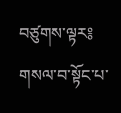བཙུགས་ལྟར༔ གསལ་བ་སྟོང་པ་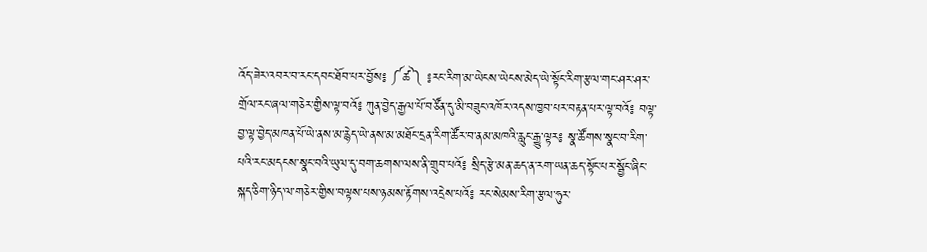འོད་ཟེར་འབར་བ་རང་དབང་ཐོབ་པར་བྱོས༔ ༼ཚ༽ ༔རང་རིག་མ་ཡེངས་ཡེངས་མེད་ཡེ་སྟོང་རིག་རྩལ་གང་ཤར་ཤར་གྲོལ་རང་ཞལ་གཅེར་གྱིས་ལྟ་བའོ༔ ཀུན་བྱེད་རྒྱལ་པོ་བཙོན་དུ་མི་བཟུང་འཁོར་འདས་ཁྱབ་པར་བརྟན་པར་ལྟ་བའོ༔ བལྟ་བྱ་ལྟ་བྱེད་མཁན་པོ་ཡེ་ནས་མ་རྙེད་ཡེ་ནས་མ་མཐོང་དྲན་རིག་ཚོར་བ་ནམ་མཁའི་རླུང་རྒྱུ་ལྟར༔ སྣ་ཚོགས་སྣང་བ་རིག་པའི་རང་མདངས་སྣང་བའི་ཡུལ་དུ་བག་ཆགས་ལས་ནི་གྲུབ་པའོ༔ སྲིད་རྩེ་མན་ཆད་ན་རག་ཡན་ཆད་སྟོང་པར་སྦྱོང་ཞིང་སྐད་ཅིག་ཉིད་ལ་གཅེར་གྱིས་བལྟས་པས་ཉམས་རྟོགས་འདྲེས་པའོ༔ རང་སེམས་རིག་རྩལ་ཧུར་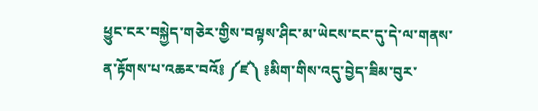ཕྱུང་ངར་བསྐྱེད་གཅེར་གྱིས་བལྟས་ཤིང་མ་ཡེངས་ངང་དུ་དེ་ལ་གནས་ན་རྟོགས་པ་འཆར་བའོ༔ ༼ཛ༽ ༔མིག་གིས་འདུ་བྱེད་ཟིམ་བུར་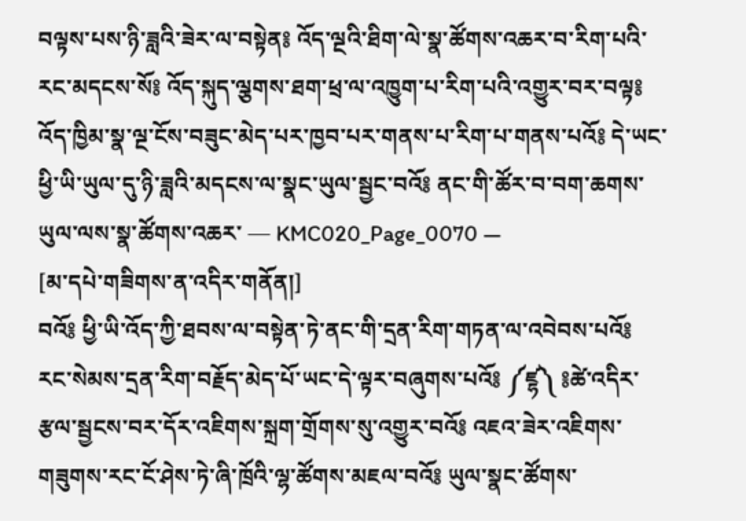བལྟས་པས་ཉི་ཟླའི་ཟེར་ལ་བསྟེན༔ འོད་ལྔའི་ཐིག་ལེ་སྣ་ཚོགས་འཆར་བ་རིག་པའི་རང་མདངས་སོ༔ འོད་སྐུད་ལྕགས་ཐག་ཕྲ་ལ་འཁྱུག་པ་རིག་པའི་འགྱུར་བར་བལྟ༔ འོད་ཁྱིམ་སྣ་ལྔ་ངོས་བཟུང་མེད་པར་ཁྱབ་པར་གནས་པ་རིག་པ་གནས་པའོ༔ དེ་ཡང་ཕྱི་ཡི་ཡུལ་དུ་ཉི་ཟླའི་མདངས་ལ་སྣང་ཡུལ་སྦྱང་བའོ༔ ནང་གི་ཚོར་བ་བག་ཆགས་ཡུལ་ལས་སྣ་ཚོགས་འཆར་ ― KMC020_Page_0070 ―
[མ་དཔེ་གཟིགས་ན་འདིར་གནོན།]
བའོ༔ ཕྱི་ཡི་འོད་ཀྱི་ཐབས་ལ་བསྟེན་ཏེ་ནང་གི་དྲན་རིག་གཏན་ལ་འབེབས་པའོ༔ རང་སེམས་དྲན་རིག་བརྗོད་མེད་པོ་ཡང་དེ་ལྟར་བཞུགས་པའོ༔ ༼ཛྷ༽ ༔ཚེ་འདིར་རྩལ་སྦྱངས་བར་དོར་འཇིགས་སྐྲག་གྲོགས་སུ་འགྱུར་བའོ༔ འཇའ་ཟེར་འཇིགས་གཟུགས་རང་ངོ་ཤེས་ཏེ་ཞི་ཁྲོའི་ལྷ་ཚོགས་མཇལ་བའོ༔ ཡུལ་སྣང་ཚོགས་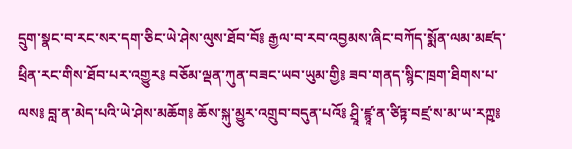དྲུག་སྣང་བ་རང་སར་དག་ཅིང་ཡེ་ཤེས་ལུས་ཐོབ་བོ༔ རྒྱལ་བ་རབ་འབྱམས་ཞིང་བཀོད་སྨོན་ལམ་མཛད་ཕྲིན་རང་གིས་ཐོབ་པར་འགྱུར༔ བཅོམ་ལྡན་ཀུན་བཟང་ཡབ་ཡུམ་གྱི༔ ཟབ་གནད་སྙིང་ཁྲག་ཐིགས་པ་ལས༔ བླ་ན་མེད་པའི་ཡེ་ཤེས་མཆོག༔ ཆོས་སྐུ་མྱུར་འགྲུབ་བདུན་པའོ༔ ཤྲཱི་ཛྙཱ་ན་ཙིཏྟ་བཛྲ་ས་མ་ཡ་རཀྵ༔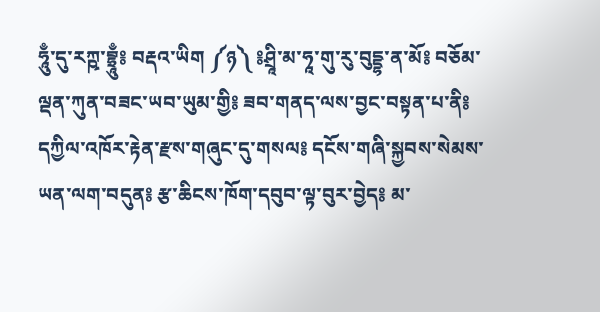ཧཱུྃ་དུ་རཀྵ་བྷྲཱུྃ༔ བརྡའ་ཡིག ༼ཉ༽ ༔ཤྲཱི་མ་ཧཱ་གུ་རུ་བུདྡྷ་ན་མོ༔ བཅོམ་ལྡན་ཀུན་བཟང་ཡབ་ཡུམ་གྱི༔ ཟབ་གནད་ལས་བྱང་བསྟན་པ་ནི༔ དཀྱིལ་འཁོར་རྟེན་རྫས་གཞུང་དུ་གསལ༔ དངོས་གཞི་སྐྱབས་སེམས་ཡན་ལག་བདུན༔ རྩ་ཆིངས་ཁོག་དབུབ་ལྟ་བུར་བྱེད༔ མ་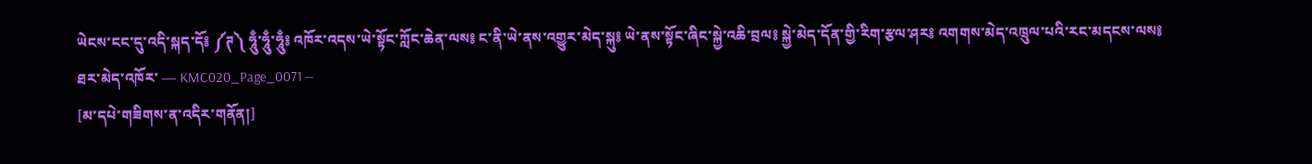ཡེངས་ངང་དུ་འདི་སྐད་དོ༔ ༼ཊ༽ ཧཱུྃ་ཧཱུྃ་ཧཱུྃ༔ འཁོར་འདས་ཡེ་སྟོང་ཀློང་ཆེན་ལས༔ ང་ནི་ཡེ་ནས་འགྱུར་མེད་སྐུ༔ ཡེ་ནས་སྟོང་ཞིང་སྐྱེ་འཆི་བྲལ༔ སྐྱེ་མེད་དོན་གྱི་རིག་རྩལ་ཤར༔ འགགས་མེད་འཁྲུལ་པའི་རང་མདངས་ལས༔ ཐར་མེད་འཁོར་ ― KMC020_Page_0071 ―
[མ་དཔེ་གཟིགས་ན་འདིར་གནོན།]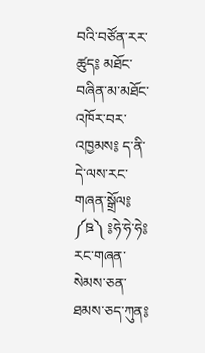བའི་བཙོན་རར་ཚུད༔ མཐོང་བཞིན་མ་མཐོང་འཁོར་བར་འཁྱམས༔ ད་ནི་དེ་ལས་རང་གཞན་སྒྲོལ༔ ༼ཋ༽ ༔ཧེ་ཧེ་ཧེ༔ རང་གཞན་སེམས་ཅན་ཐམས་ཅད་ཀུན༔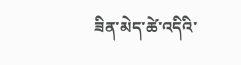ཟིན་མེད་ཚེ་འདིའི་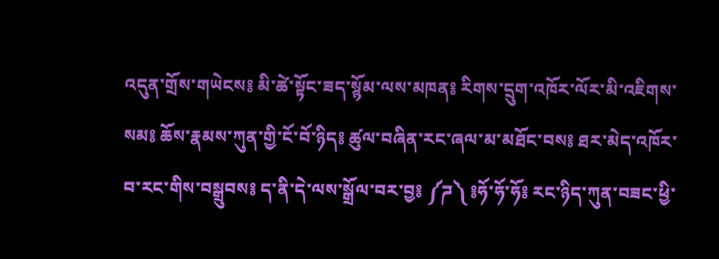འདུན་གྲོས་གཡེངས༔ མི་ཚེ་སྟོང་ཟད་སྙོམ་ལས་མཁན༔ རིགས་དྲུག་འཁོར་ལོར་མི་འཇིགས་སམ༔ ཆོས་རྣམས་ཀུན་གྱི་ངོ་བོ་ཉིད༔ ཚུལ་བཞིན་རང་ཞལ་མ་མཐོང་བས༔ ཐར་མེད་འཁོར་བ་རང་གིས་བསྒྲུབས༔ ད་ནི་དེ་ལས་སྒྲོལ་བར་བྱ༔ ༼ཌ༽ ༔ཧོ་ཧོ་ཧོ༔ རང་ཉིད་ཀུན་བཟང་ཕྱི་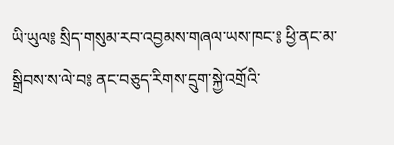ཡི་ཡུལ༔ སྲིད་གསུམ་རབ་འབྱམས་གཞལ་ཡས་ཁང་༔ ཕྱི་ནང་མ་སྒྲིབས་ས་ལེ་བ༔ ནང་བཅུད་རིགས་དྲུག་སྐྱེ་འགྲོའི་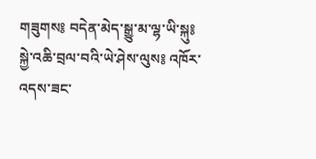གཟུགས༔ བདེན་མེད་སྒྱུ་མ་ལྷ་ཡི་སྐུ༔ སྐྱེ་འཆི་བྲལ་བའི་ཡེ་ཤེས་ལུས༔ འཁོར་འདས་ཟང་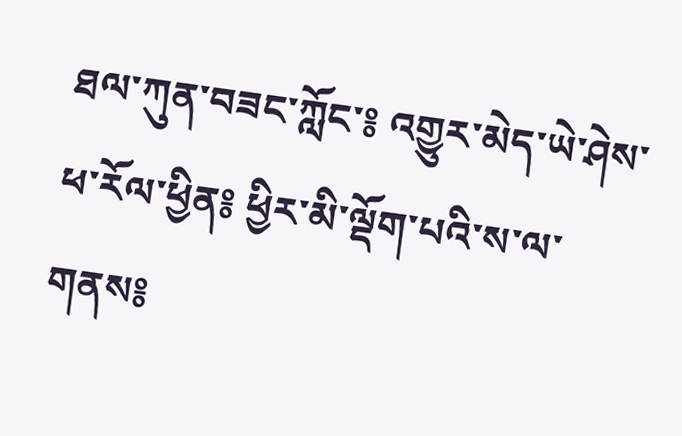ཐལ་ཀུན་བཟང་ཀློང་༔ འགྱུར་མེད་ཡེ་ཤེས་ཕ་རོལ་ཕྱིན༔ ཕྱིར་མི་ལྡོག་པའི་ས་ལ་གནས༔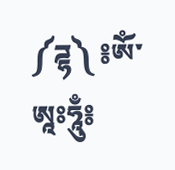༼ཌྷ༽ ༔ཨོཾ་ཨཱཿཧཱུྃ༔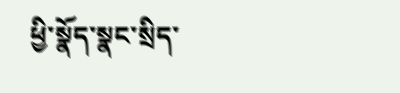ཕྱི་སྣོད་སྣང་སྲིད་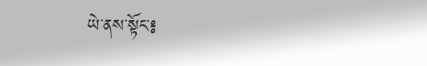ཡེ་ནས་སྟོང་༔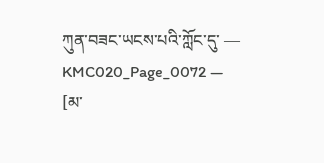ཀུན་བཟང་ཡངས་པའི་ཀློང་དུ་ ― KMC020_Page_0072 ―
[མ་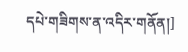དཔེ་གཟིགས་ན་འདིར་གནོན།]